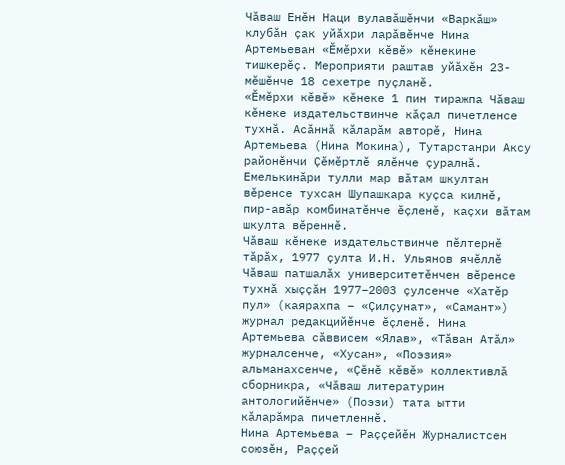Чӑваш Енӗн Наци вулавӑшӗнчи «Варкӑш» клубӑн ҫак уйӑхри ларӑвӗнче Нина Артемьеван «Ӗмӗрхи кӗвӗ» кӗнекине тишкерӗҫ. Мероприяти раштав уйӑхӗн 23-мӗшӗнче 18 сехетре пуҫланӗ.
«Ӗмӗрхи кӗвӗ» кӗнеке 1 пин тиражпа Чӑваш кӗнеке издательствинче кӑҫал пичетленсе тухнӑ. Асӑннӑ кӑларӑм авторӗ, Нина Артемьева (Нина Мокина), Тутарстанри Аксу районӗнчи Ҫӗмӗртлӗ ялӗнче ҫуралнӑ. Емелькинӑри тулли мар вӑтам шкултан вӗренсе тухсан Шупашкара куҫса килнӗ, пир-авӑр комбинатӗнче ӗҫленӗ, каҫхи вӑтам шкулта вӗреннӗ.
Чӑваш кӗнеке издательствинче пӗлтернӗ тӑрӑх, 1977 ҫулта И.Н. Ульянов ячӗллӗ Чӑваш патшалӑх университетӗнчен вӗренсе тухнӑ хыҫҫӑн 1977–2003 ҫулсенче «Хатӗр пул» (каярахпа – «Ҫилҫунат», «Самант») журнал редакцийӗнче ӗҫленӗ. Нина Артемьева сӑввисем «Ялав», «Тӑван Атӑл» журналсенче, «Хусан», «Поэзия» альманахсенче, «Ҫӗнӗ кӗвӗ» коллективлӑ сборникра, «Чӑваш литературин антологийӗнче» (Поэзи) тата ытти кӑларӑмра пичетленнӗ.
Нина Артемьева – Раҫҫейӗн Журналистсен союзӗн, Раҫҫей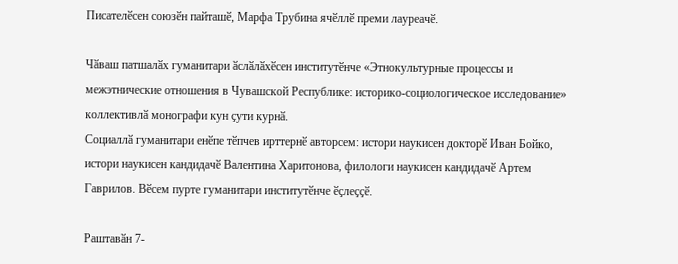Писателӗсен союзӗн пайташӗ, Марфа Трубина ячӗллӗ преми лауреачӗ.

Чӑваш патшалӑх гуманитари ӑслӑлӑхӗсен институтӗнче «Этнокультурные процессы и межэтнические отношения в Чувашской Республике: историко-социологическое исследование» коллективлӑ монографи кун ҫути курнӑ.
Социаллӑ гуманитари енӗпе тӗпчев ирттернӗ авторсем: истори наукисен докторӗ Иван Бойко, истори наукисен кандидачӗ Валентина Харитонова, филологи наукисен кандидачӗ Артем Гаврилов. Вӗсем пурте гуманитари институтӗнче ӗҫлеҫҫӗ.

Раштавӑн 7-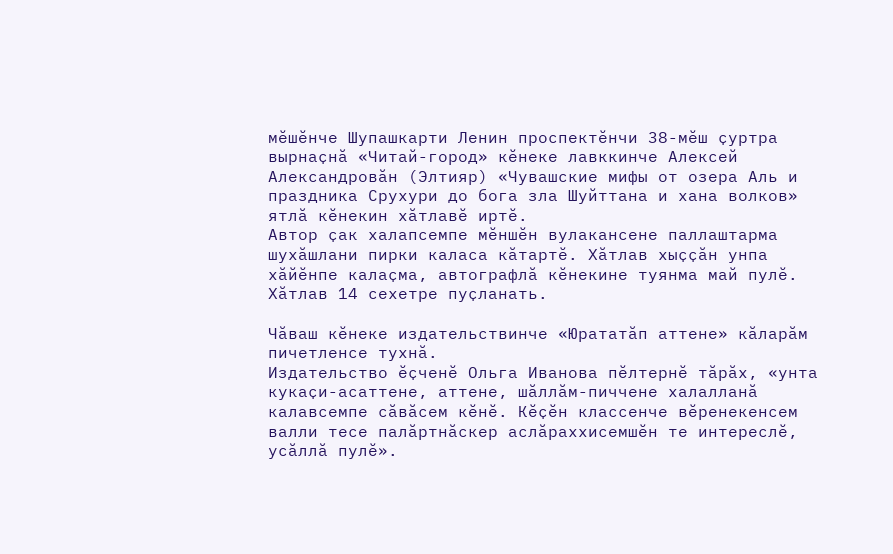мӗшӗнче Шупашкарти Ленин проспектӗнчи 38-мӗш ҫуртра вырнаҫнӑ «Читай-город» кӗнеке лавккинче Алексей Александровӑн (Элтияр) «Чувашские мифы от озера Аль и праздника Срухури до бога зла Шуйттана и хана волков» ятлӑ кӗнекин хӑтлавӗ иртӗ.
Автор ҫак халапсемпе мӗншӗн вулакансене паллаштарма шухӑшлани пирки каласа кӑтартӗ. Хӑтлав хыҫҫӑн унпа хӑйӗнпе калаҫма, автографлӑ кӗнекине туянма май пулӗ.
Хӑтлав 14 сехетре пуҫланать.

Чӑваш кӗнеке издательствинче «Юрататӑп аттене» кӑларӑм пичетленсе тухнӑ.
Издательство ӗҫченӗ Ольга Иванова пӗлтернӗ тӑрӑх, «унта кукаҫи-асаттене, аттене, шӑллӑм-пиччене халалланӑ калавсемпе сӑвӑсем кӗнӗ. Кӗҫӗн классенче вӗренекенсем валли тесе палӑртнӑскер аслӑраххисемшӗн те интереслӗ, усӑллӑ пулӗ».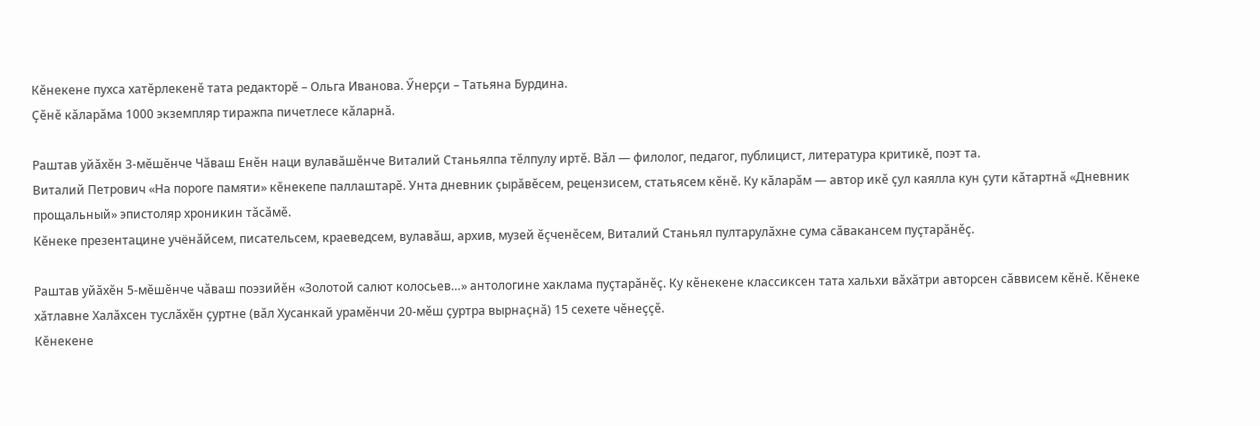Кӗнекене пухса хатӗрлекенӗ тата редакторӗ – Ольга Иванова. Ӳнерҫи – Татьяна Бурдина.
Ҫӗнӗ кӑларӑма 1000 экземпляр тиражпа пичетлесе кӑларнӑ.

Раштав уйӑхӗн 3-мӗшӗнче Чӑваш Енӗн наци вулавӑшӗнче Виталий Станьялпа тӗлпулу иртӗ. Вӑл — филолог, педагог, публицист, литература критикӗ, поэт та.
Виталий Петрович «На пороге памяти» кӗнекепе паллаштарӗ. Унта дневник ҫырӑвӗсем, рецензисем, статьясем кӗнӗ. Ку кӑларӑм — автор икӗ ҫул каялла кун ҫути кӑтартнӑ «Дневник прощальный» эпистоляр хроникин тӑсӑмӗ.
Кӗнеке презентацине учёнӑйсем, писательсем, краеведсем, вулавӑш, архив, музей ӗҫченӗсем, Виталий Станьял пултарулӑхне сума сӑвакансем пуҫтарӑнӗҫ.

Раштав уйӑхӗн 5-мӗшӗнче чӑваш поэзийӗн «Золотой салют колосьев…» антологине хаклама пуҫтарӑнӗҫ. Ку кӗнекене классиксен тата хальхи вӑхӑтри авторсен сӑввисем кӗнӗ. Кӗнеке хӑтлавне Халӑхсен туслӑхӗн ҫуртне (вӑл Хусанкай урамӗнчи 20-мӗш ҫуртра вырнаҫнӑ) 15 сехете чӗнеҫҫӗ.
Кӗнекене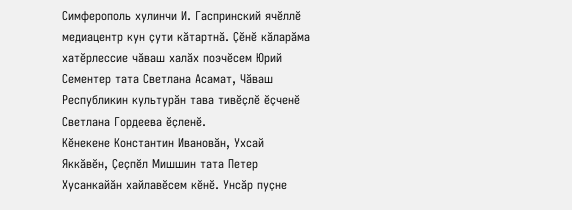Симферополь хулинчи И. Гаспринский ячӗллӗ медиацентр кун ҫути кӑтартнӑ. Ҫӗнӗ кӑларӑма хатӗрлессие чӑваш халӑх поэчӗсем Юрий Сементер тата Светлана Асамат, Чӑваш Республикин культурӑн тава тивӗҫлӗ ӗҫченӗ Светлана Гордеева ӗҫленӗ.
Кӗнекене Константин Ивановӑн, Ухсай Яккӑвӗн, Ҫеҫпӗл Мишшин тата Петер Хусанкайӑн хайлавӗсем кӗнӗ. Унсӑр пуҫне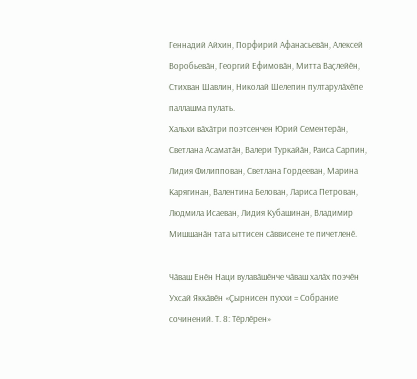Геннадий Айхин, Порфирий Афанасьевӑн, Алексей Воробьевӑн, Георгий Ефимовӑн, Митта Ваҫлейӗн, Стихван Шавлин, Николай Шелепин пултарулӑхӗпе паллашма пулать.
Хальхи вӑхӑтри поэтсенчен Юрий Сементерӑн, Светлана Асаматӑн, Валери Туркайӑн, Раиса Сарпин, Лидия Филиппован, Светлана Гордееван, Марина Карягинан, Валентина Белован, Лариса Петрован, Людмила Исаеван, Лидия Кубашинан, Владимир Мишшанӑн тата ыттисен сӑввисене те пичетленӗ.

Чӑваш Енӗн Наци вулавӑшӗнче чӑваш халӑх поэчӗн Ухсай Яккӑвӗн «Ҫырнисен пуххи = Собрание сочинений. Т. 8: Тӗрлӗрен»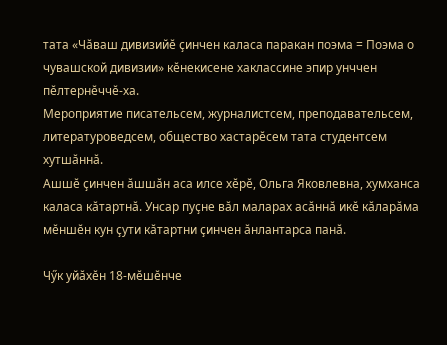тата «Чӑваш дивизийӗ ҫинчен каласа паракан поэма = Поэма о чувашской дивизии» кӗнекисене хаклассине эпир унччен пӗлтернӗччӗ-ха.
Мероприятие писательсем, журналистсем, преподавательсем, литературоведсем, общество хастарӗсем тата студентсем хутшӑннӑ.
Ашшӗ ҫинчен ӑшшӑн аса илсе хӗрӗ, Ольга Яковлевна, хумханса каласа кӑтартнӑ. Унсар пуҫне вӑл маларах асӑннӑ икӗ кӑларӑма мӗншӗн кун ҫути кӑтартни ҫинчен ӑнлантарса панӑ.

Чӳк уйӑхӗн 18-мӗшӗнче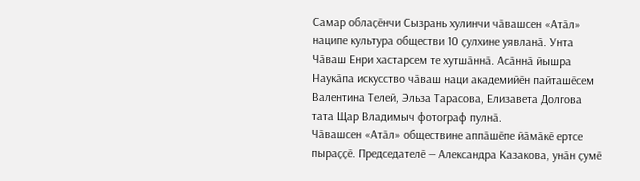Самар облаҫӗнчи Сызрань хулинчи чӑвашсен «Атӑл» наципе культура обществи 10 ҫулхине уявланӑ. Унта Чӑваш Енри хастарсем те хутшӑннӑ. Асӑннӑ йышра Наукӑпа искусство чӑваш наци академийӗн пайташӗсем Валентина Телей, Эльза Тарасова, Елизавета Долгова тата Щар Владимыч фотограф пулнӑ.
Чӑвашсен «Атӑл» обществине аппӑшӗпе йӑмӑкӗ ертсе пыраҫҫӗ. Председателӗ — Александра Казакова, унӑн ҫумӗ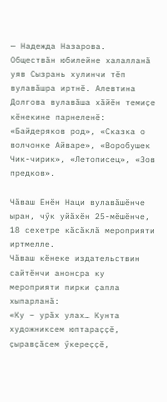— Надежда Назарова.
Обществӑн юбилейне халалланӑ уяв Сызрань хулинчи тӗп вулавӑшра иртнӗ. Алевтина Долгова вулавӑша хӑйӗн темиҫе кӗнекине парнеленӗ: «Байдеряков род», «Сказка о волчонке Айваре», «Воробушек Чик-чирик», «Летописец», «Зов предков».

Чӑваш Енӗн Наци вулавӑшӗнче ыран, чӳк уйӑхӗн 25-мӗшӗнче, 18 сехетре кӑсӑклӑ мероприяти иртмелле.
Чӑваш кӗнеке издательствин сайтӗнчи анонсра ку мероприяти пирки ҫапла хыпарланӑ:
«Ку – урӑх улах… Кунта художниксем юптараҫҫӗ, ҫыравҫӑсем ӳкереҫҫӗ,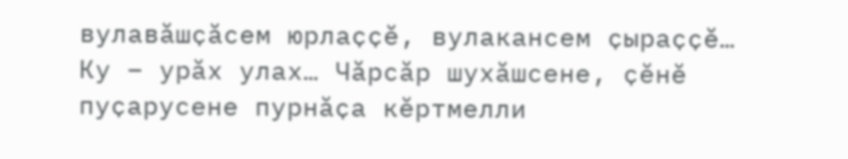вулавӑшҫӑсем юрлаҫҫӗ, вулакансем ҫыраҫҫӗ…
Ку – урӑх улах… Чӑрсӑр шухӑшсене, ҫӗнӗ пуҫарусене пурнӑҫа кӗртмелли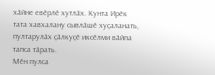хӑйне евӗрлӗ хутлӑх. Кунта Ирӗк тата хавхалану сывлӑшӗ хуҫаланать, пултарулӑх ҫӑлкуҫӗ иксӗлми вӑйпа тапса тӑрать.
Мӗн пулса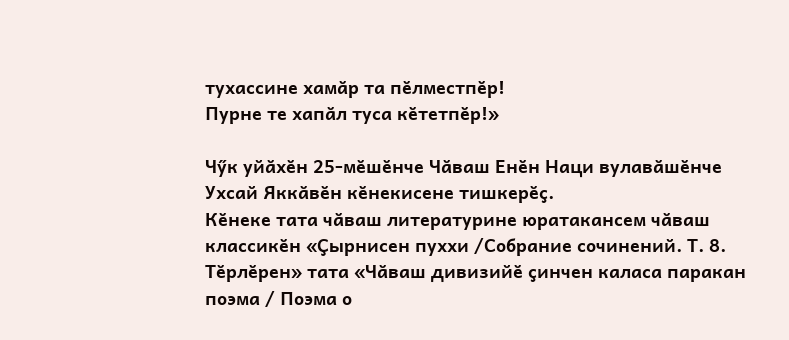тухассине хамӑр та пӗлместпӗр!
Пурне те хапӑл туса кӗтетпӗр!»

Чӳк уйӑхӗн 25-мӗшӗнче Чӑваш Енӗн Наци вулавӑшӗнче Ухсай Яккӑвӗн кӗнекисене тишкерӗҫ.
Кӗнеке тата чӑваш литературине юратакансем чӑваш классикӗн «Ҫырнисен пуххи /Собрание сочинений. Т. 8. Тӗрлӗрен» тата «Чӑваш дивизийӗ ҫинчен каласа паракан поэма / Поэма о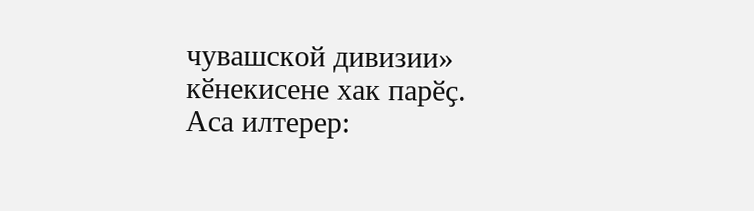чувашской дивизии» кӗнекисене хак парӗҫ. Аса илтерер: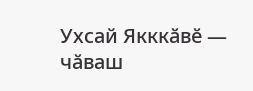Ухсай Якккӑвӗ — чӑваш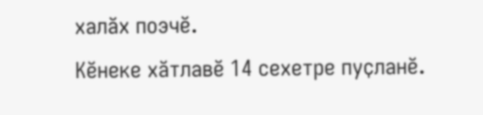халӑх поэчӗ.
Кӗнеке хӑтлавӗ 14 сехетре пуҫланӗ.